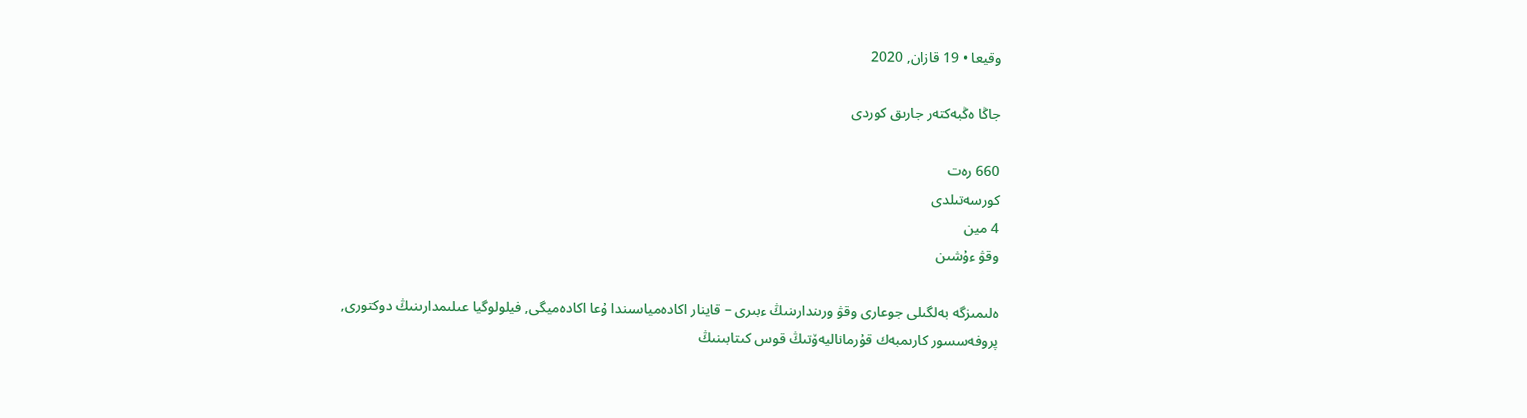وقيعا • 19 قازان, 2020

جاڭا ەڭبەكتەر جارىق كوردى

660 رەت
كورسەتىلدى
4 مين
وقۋ ءۇشىن

ەلىمىزگە بەلگىلى جوعارى وقۋ ورىندارىنىڭ ءبىرى – قاينار اكادەمياسىندا ۇعا اكادەميگى, فيلولوگيا عىلىمدارىنىڭ دوكتورى, پروفەسسور كارىمبەك قۇرماناليەۆتىڭ قوس كىتابىنىڭ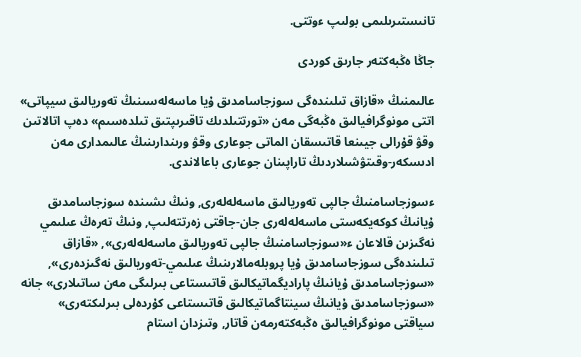تانىستىرىلىمى بولىپ ءوتتى.

جاڭا ەڭبەكتەر جارىق كوردى

عالىمنىڭ «قازاق تىلىندەگى سوزجاسامدىق ۇيا ماسەلەسىنىڭ تەوريالىق سيپاتى» اتتى مونوگرافيالىق ەڭبەگى مەن «تورتتىلدىك تاقىرىپتىق تىلدەسىم» دەپ اتالاتىن وقۋ قۇرالى جيىنعا قاتىسقان الماتى جوعارى وقۋ ورىندارىنىڭ عالىمدارى مەن ادىسكەر-وقىتۋشىلاردىڭ تاراپىنان جوعارى باعالاندى.

ءسوزجاسامنىڭ جالپى تەوريالىق ماسەلەلەرى, ونىڭ ىشىندە سوزجاسامدىق ۇيانىڭ كوكەيكەستى ماسەلەلەرى جان-جاقتى زەرتتەلىپ, ونىڭ تەرەڭ عىلىمي نەگىزىن قالاعان ء«سوزجاسامنىڭ جالپى تەوريالىق ماسەلەلەرى», «قازاق تىلىندەگى سوزجاسامدىق ۇيا پروبلەمالارىنىڭ عىلىمي-تەوريالىق نەگىزدەرى», «سوزجاسامدىق ۇيانىڭ پاراديگماتيكالىق قاتىستاعى بىرلىگى مەن ساتىلارى» جانە «سوزجاسامدىق ۇيانىڭ سينتاگماتيكالىق قاتىستاعى كۇردەلى بىرلىكتەرى» سياقتى مونوگرافيالىق ەڭبەكتەرمەن قاتار, وتىزدان استام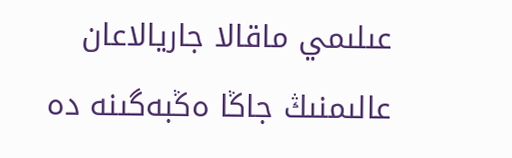عىلىمي ماقالا جاريالاعان عالىمنىڭ جاڭا ەڭبەگىنە دە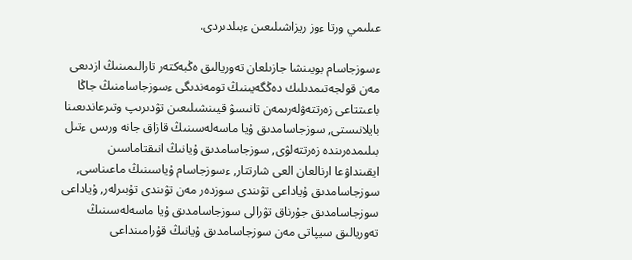عىلىمي ورتا ءوز ريزاشىلىعىن ءبىلدىردى.

ءسوزجاسام بويىنشا جازىلعان تەوريالىق ەڭبەكتەر تارالىمىنىڭ ازدىعى مەن قولجەتىمدىلىك دەڭگەيىنىڭ تومەندىگى ءسوزجاسامنىڭ جاڭا باعىتتاعى زەرتتەۋلەرىمەن تانىسۋ قيىنشىلىعىن تۋدىرىپ وتىرعاندىعىنا بايلانىستى, سوزجاسامدىق ۇيا ماسەلەسىنىڭ قازاق جانە ورىس ءتىل بىلىمدەرىندە زەرتتەلۋى, سوزجاسامدىق ۇيانىڭ انىقتاماسىن ايقىنداۋعا ارنالعان العى شارتتار, ءسوزجاسام ۇياسىنىڭ ماعىناسى, سوزجاسامدىق ۇياداعى تۋىندى سوزدەر مەن تۋىندى تۇبىرلەر, ۇياداعى سوزجاسامدىق جۇرناق تۋرالى سوزجاسامدىق ۇيا ماسەلەسىنىڭ تەوريالىق سيپاتى مەن سوزجاسامدىق ۇيانىڭ قۇرامىنداعى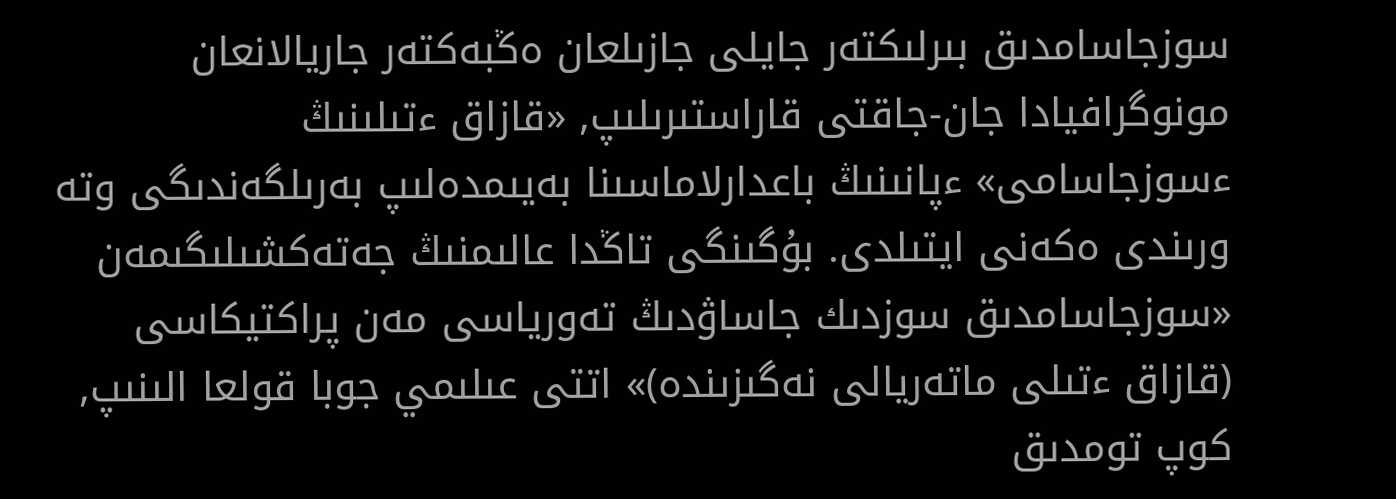سوزجاسامدىق بىرلىكتەر جايلى جازىلعان ەڭبەكتەر جاريالانعان مونوگرافيادا جان-جاقتى قاراستىرىلىپ, «قازاق ءتىلىنىڭ ءسوزجاسامى» ءپانىنىڭ باعدارلاماسىنا بەيىمدەلىپ بەرىلگەندىگى وتە ورىندى ەكەنى ايتىلدى. بۇگىنگى تاڭدا عالىمنىڭ جەتەكشىلىگىمەن «سوزجاسامدىق سوزدىك جاساۋدىڭ تەورياسى مەن پراكتيكاسى (قازاق ءتىلى ماتەريالى نەگىزىندە)» اتتى عىلىمي جوبا قولعا الىنىپ, كوپ تومدىق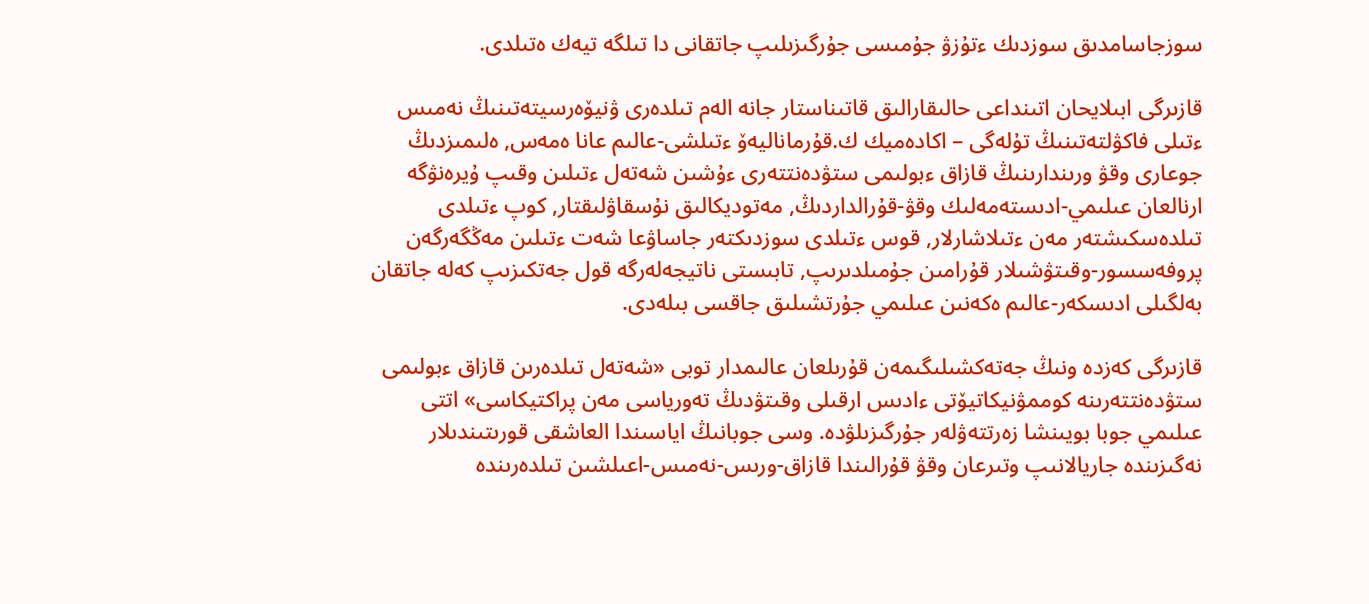سوزجاسامدىق سوزدىك ءتۇزۋ جۇمىسى جۇرگىزىلىپ جاتقانى دا تىلگە تيەك ەتىلدى.

قازىرگى ابىلايحان اتىنداعى حالىقارالىق قاتىناستار جانە الەم تىلدەرى ۋنيۆەرسيتەتىنىڭ نەمىس ءتىلى فاكۋلتەتىنىڭ تۇلەگى – اكادەميك ك.قۇرماناليەۆ ءتىلشى-عالىم عانا ەمەس, ەلىمىزدىڭ جوعارى وقۋ ورىندارىنىڭ قازاق ءبولىمى ستۋدەنتتەرى ءۇشىن شەتەل ءتىلىن وقىپ ۇيرەنۋگە ارنالعان عىلىمي-ادىستەمەلىك وقۋ-قۇرالداردىڭ, مەتوديكالىق نۇسقاۋلىقتار, كوپ ءتىلدى تىلدەسكىشتەر مەن ءتىلاشارلار, قوس ءتىلدى سوزدىكتەر جاساۋعا شەت ءتىلىن مەڭگەرگەن پروفەسسور-وقىتۋشىلار قۇرامىن جۇمىلدىرىپ, تابىستى ناتيجەلەرگە قول جەتكىزىپ كەلە جاتقان بەلگىلى ادىسكەر-عالىم ەكەنىن عىلىمي جۇرتشىلىق جاقسى بىلەدى.

قازىرگى كەزدە ونىڭ جەتەكشىلىگىمەن قۇرىلعان عالىمدار توبى «شەتەل تىلدەرىن قازاق ءبولىمى ستۋدەنتتەرىنە كوممۋنيكاتيۆتى ءادىس ارقىلى وقىتۋدىڭ تەورياسى مەن پراكتيكاسى» اتتى عىلىمي جوبا بويىنشا زەرتتەۋلەر جۇرگىزىلۋدە. وسى جوبانىڭ اياسىندا العاشقى قورىتىندىلار نەگىزىندە جاريالانىپ وتىرعان وقۋ قۇرالىندا قازاق-ورىس-نەمىس-اعىلشىن تىلدەرىندە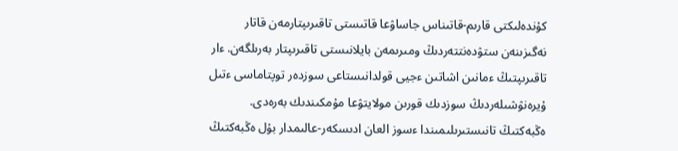كۇندەلىكتى قارىم-قاتىناس جاساۋعا قاتىستى تاقىرىپتارمەن قاتار نەگىزىنەن ستۋدەنتتەردىڭ ومىرىمەن بايلانىستى تاقىرىپتار بەرىلگەن. ءار تاقىرىپتىڭ ءمانىن اشاتىن ءجيى قولدانىستاعى سوزدەر توپتاماسى ءتىل ۇيرەنۋشىلەردىڭ سوزدىك قورىن مولايتۋعا مۇمكىندىك بەرەدى. ەڭبەكتىڭ تانىستىرىلىمىندا ءسوز العان ادىسكەر-عالىمدار بۇل ەڭبەكتىڭ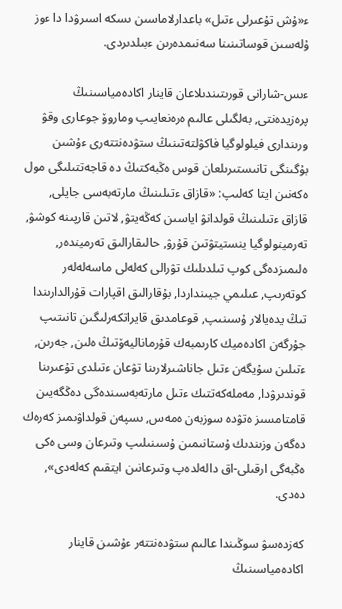ء«ۇش تۇعىرلى ءتىل» باعدارلاماسىن ىسكە اسىرۋدا دا ءوز ۇلەسىن قوساتىنىنا سەنىمدەرىن ءبىلدىردى.

ءىس-شارانى قورىتىندىلاعان قاينار اكادەمياسىنىڭ پرەزيدەنتى, بەلگىلى عالىم ەرەنعايىپ وماروۆ جوعارى وقۋ ورىندارى فيلولوگيا فاكۋلتەتىنىڭ ستۋدەنتتەرى ءۇشىن بۇگىنگى تانىستىرىلعان قوس ەڭبەكتىڭ دە قاجەتتىلىگى مول ەكەنىن ايتا كەلىپ: «قازاق ءتىلىنىڭ مارتەبەسى جايلى, قازاق ءتىلىنىڭ قولدانۋ اياسىن كەڭەيتۋ, لاتىن قارپىنە كوشۋ, تەرمينولوگيا ينستيتۋتىن قۇرۋ, حالىقارالىق تەرميندەر, ەلىمىزدەگى كوپ تىلدىلىك تۋرالى كەلەلى ماسەلەلەر كوتەرىپ, عىلىمي جيىنداردا, بۇقارالىق اقپارات قۇرالدارىندا تىڭ يدەيالار ۇسىنىپ, قوعامدىق قايراتكەرلىگىن تانىتىپ جۇرگەن اكادەميك كارىمبەك قۇرماناليەۆتىڭ ەلىن, جەرىن, ءتىلىن سۇيگەن ءتىل جاناشىرلارىنا تۋعان ءتىلدى تۇعىرىنا قوندىرۋدا, مەملەكەتتىك ءتىل مارتەبەسىندەگى دەڭگەيىن قامتامسىز ەتۋدە سوزبەن ەمەس, ىسپەن قولداۋىمىز كەرەك دەگەن وزىندىك ۇستانىمىن ۇسىنىلىپ وتىرعان وسى ەكى ەڭبەگى ارقىلى-اق دالەلدەپ وتىرعانىن ايتقىم كەلەدى», دەدى.

كەزدەسۋ سوڭىندا عالىم ستۋدەنتتەر ءۇشىن قاينار اكادەمياسىنىڭ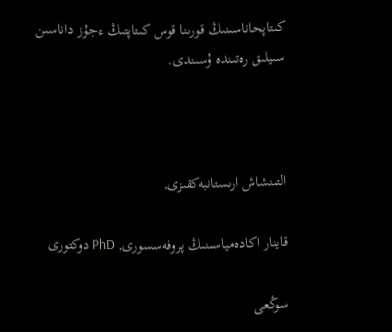كىتاپحاناسىنىڭ قورىنا قوس كىتاپتىڭ ءجۇز داناسىن سىيلىق رەتىندە ۇسىندى.



التىنشاش ارىستانبەكقىزى,

قاينار اكادەمياسىنىڭ پروفەسسورى, PhD دوكتورى

سوڭعى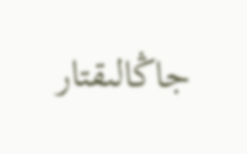جاڭالىقتار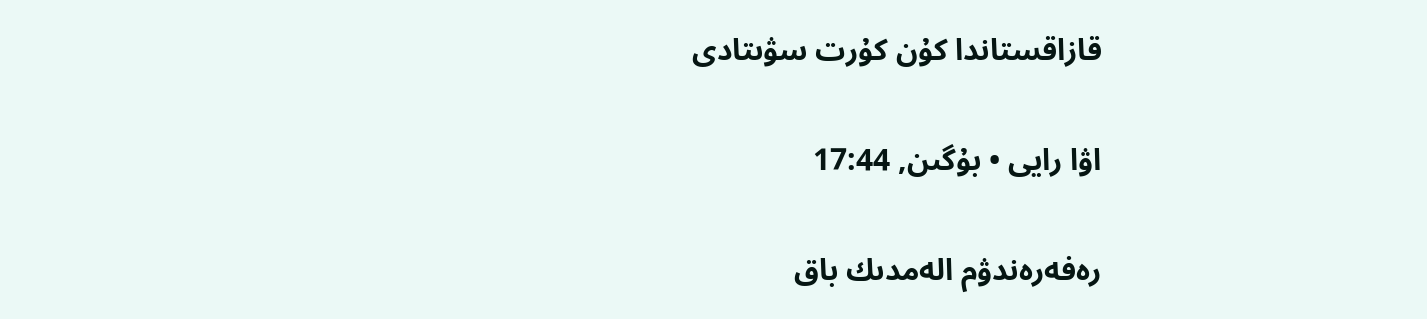قازاقستاندا كۇن كۇرت سۋىتادى

اۋا رايى • بۇگىن, 17:44

رەفەرەندۋم الەمدىك باق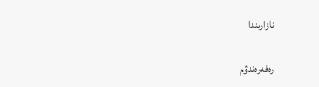نازارىندا

رەفەرەندۋم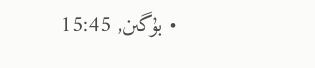• بۇگىن, 15:45